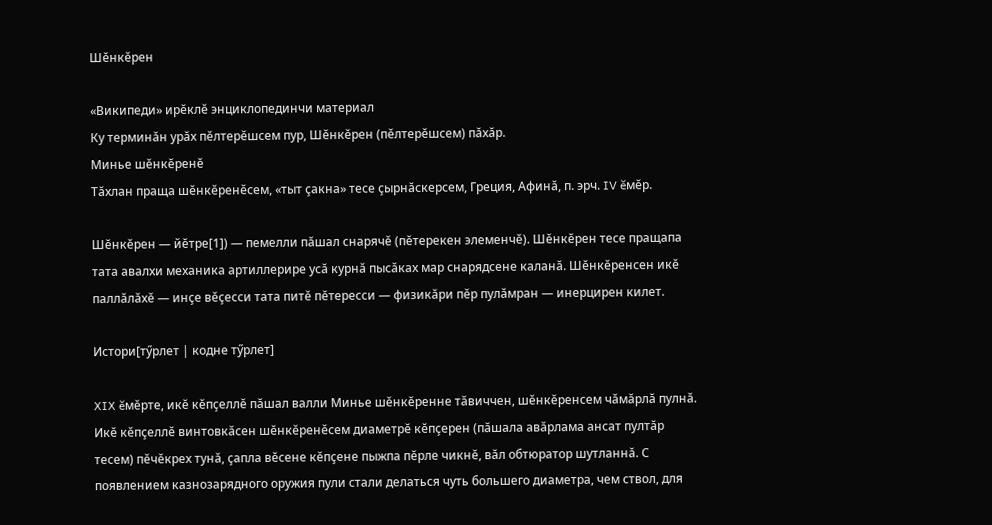Шĕнкĕрен

«Википеди» ирĕклĕ энциклопединчи материал
Ку терминăн урăх пĕлтерĕшсем пур, Шĕнкĕрен (пĕлтерĕшсем) пăхăр.
Минье шĕнкĕренĕ
Тăхлан праща шĕнкĕренĕсем, «тыт çакна» тесе çырнăскерсем, Греция, Афинă, п. эрч. IV ĕмĕр.

Шĕнкĕрен — йĕтре[1]) — пемелли пăшал снарячĕ (пĕтерекен элеменчĕ). Шĕнкĕрен тесе пращапа тата авалхи механика артиллерире усă курнă пысăках мар снарядсене каланă. Шĕнкĕренсен икĕ паллăлăхĕ — инçе вĕçесси тата питĕ пĕтересси — физикăри пĕр пулăмран — инерцирен килет.

Истори[тӳрлет | кодне тӳрлет]

XIX ĕмĕрте, икĕ кĕпçеллĕ пăшал валли Минье шĕнкĕренне тăвиччен, шĕнкĕренсем чăмăрлă пулнă. Икĕ кĕпçеллĕ винтовкăсен шĕнкĕренĕсем диаметрĕ кĕпçерен (пăшала авăрлама ансат пултăр тесем) пĕчĕкрех тунă, çапла вĕсене кĕпçене пыжпа пĕрле чикнĕ, вăл обтюратор шутланнă. С появлением казнозарядного оружия пули стали делаться чуть большего диаметра, чем ствол, для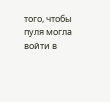того, чтобы пуля могла войти в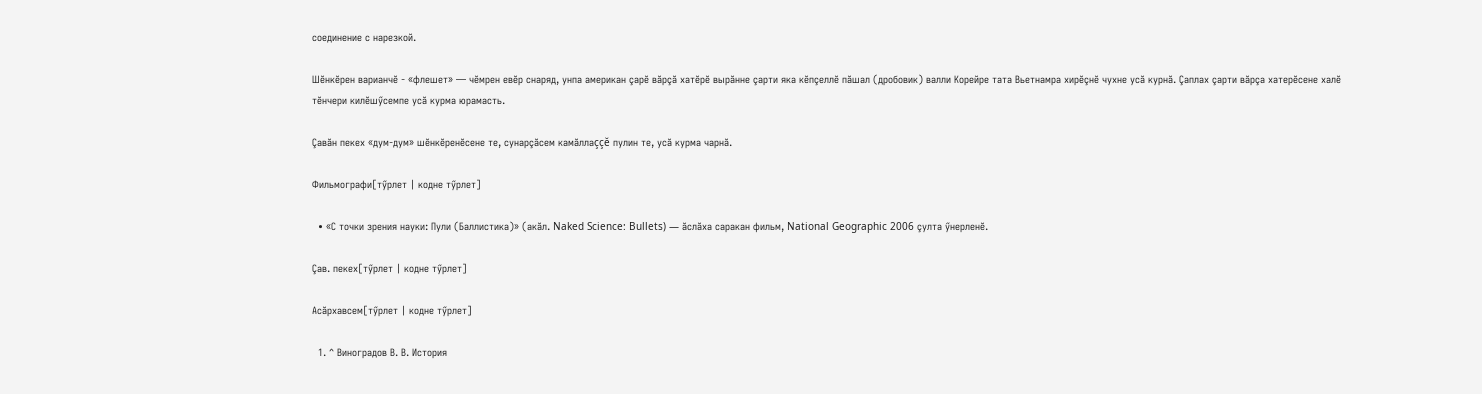соединение с нарезкой.

Шĕнкĕрен варианчĕ - «флешет» — чĕмрен евĕр снаряд, унпа американ çарĕ вăрçă хатĕрĕ вырăнне çарти яка кĕпçеллĕ пăшал (дробовик) валли Корейре тата Вьетнамра хирĕçнĕ чухне усă курнă. Çаплах çарти вăрçа хатерĕсене халĕ тĕнчери килĕшӳсемпе усă курма юрамасть.

Çавăн пекех «дум-дум» шĕнкĕренĕсене те, сунарçăсем камăллаççĕ пулин те, усă курма чарнă.

Фильмографи[тӳрлет | кодне тӳрлет]

  • «С точки зрения науки: Пули (Баллистика)» (акăл. Naked Science: Bullets) — ăслăха саракан фильм, National Geographic 2006 çулта ӳнерленĕ.

Çав. пекех[тӳрлет | кодне тӳрлет]

Асăрхавсем[тӳрлет | кодне тӳрлет]

  1. ^ Виноградов В. В. История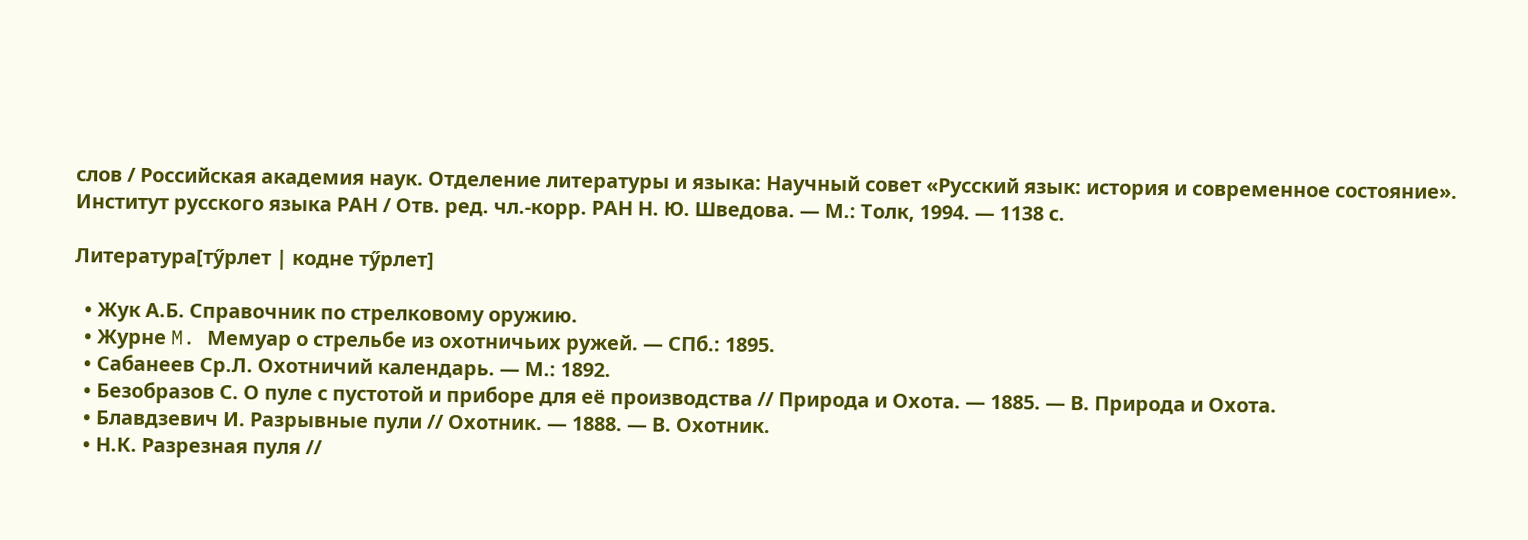слов / Российская академия наук. Отделение литературы и языка: Научный совет «Русский язык: история и современное состояние». Институт русского языка РАН / Отв. ред. чл.-корр. РАН Н. Ю. Шведова. — М.: Толк, 1994. — 1138 с.

Литература[тӳрлет | кодне тӳрлет]

  • Жук А.Б. Справочник по стрелковому оружию.
  • Журне M. Мемуар о стрельбе из охотничьих ружей. — СПб.: 1895.
  • Сабанеев Ср.Л. Охотничий календарь. — М.: 1892.
  • Безобразов С. О пуле с пустотой и приборе для её производства // Природа и Охота. — 1885. — В. Природа и Охота.
  • Блавдзевич И. Разрывные пули // Охотник. — 1888. — В. Охотник.
  • Н.К. Разрезная пуля //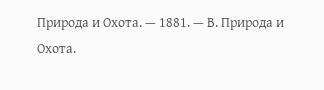Природа и Охота. — 1881. — В. Природа и Охота.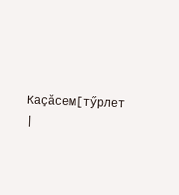Каçăсем[тӳрлет |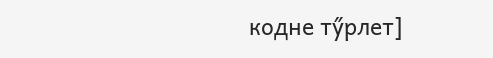кодне тӳрлет]